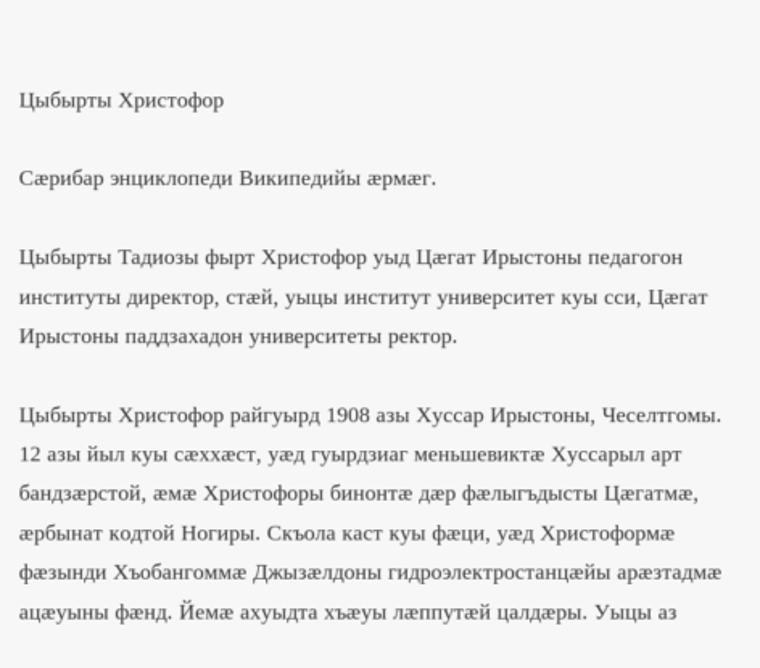Цыбырты Христофор

Сæрибар энциклопеди Википедийы æрмæг.

Цыбырты Тадиозы фырт Христофор уыд Цæгат Ирыстоны педагогон институты директор, стæй, уыцы институт университет куы сси, Цæгат Ирыстоны паддзахадон университеты ректор.

Цыбырты Христофор райгуырд 1908 азы Хуссар Ирыстоны, Чеселтгомы. 12 азы йыл куы сæххæст, уæд гуырдзиаг меньшевиктæ Хуссарыл арт бандзæрстой, æмæ Христофоры бинонтæ дæр фæлыгъдысты Цæгатмæ, æрбынат кодтой Ногиры. Скъола каст куы фæци, уæд Христоформæ фæзынди Хъобангоммæ Джызæлдоны гидроэлектростанцæйы арæзтадмæ ацæуыны фæнд. Йемæ ахуыдта хъæуы лæппутæй цалдæры. Уыцы аз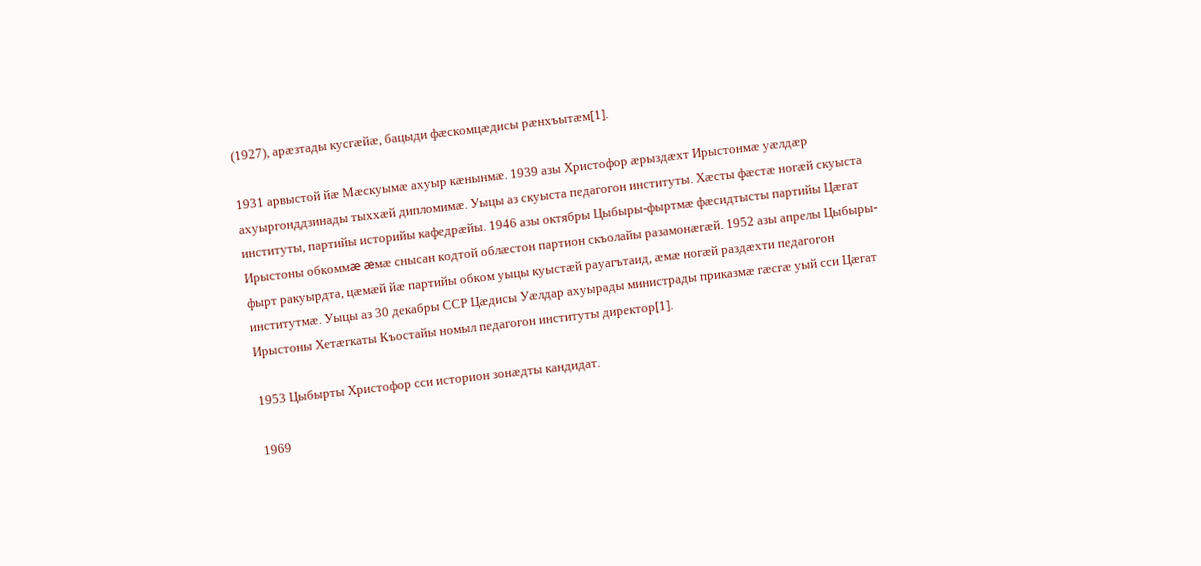(1927), арæзтады кусгæйæ, бацыди фæскомцæдисы рæнхъытæм[1].

1931 арвыстой йæ Мæскуымæ ахуыр кæнынмæ. 1939 азы Христофор æрыздæхт Ирыстонмæ уæлдæр ахуыргонддзинады тыххæй дипломимæ. Уыцы аз скуыста педагогон институты. Хæсты фæстæ ногæй скуыста институты, партийы историйы кафедрæйы. 1946 азы октябры Цыбыры-фыртмæ фæсидтысты партийы Цæгат Ирыстоны обкоммæ æмæ снысан кодтой облæстон партион скъолайы разамонæгæй. 1952 азы апрелы Цыбыры-фырт ракуырдта, цæмæй йæ партийы обком уыцы куыстæй рауагътаид, æмæ ногæй раздæхти педагогон институтмæ. Уыцы аз 30 декабры ССР Цæдисы Уæлдар ахуырады министрады приказмæ гæсгæ уый сси Цæгат Ирыстоны Хетæгкаты Къостайы номыл педагогон институты директор[1].

1953 Цыбырты Христофор сси историон зонæдты кандидат.

1969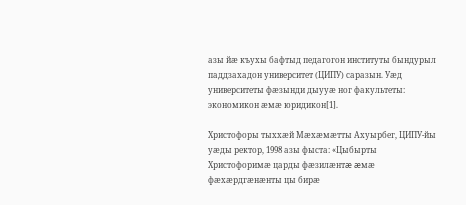азы йæ къухы бафтыд педагогон институты бындурыл паддзахадон университет (ЦИПУ) саразын. Уæд университеты фæзынди дыууæ ног факультеты: экономикон æмæ юридикон[1].

Христофоры тыххæй Мæхæмæтты Ахуырбег, ЦИПУ-йы уæды ректор, 1998 азы фыста: «Цыбырты Христофоримæ царды фæзилæнтæ æмæ фæхæрдгæнæнты цы бирæ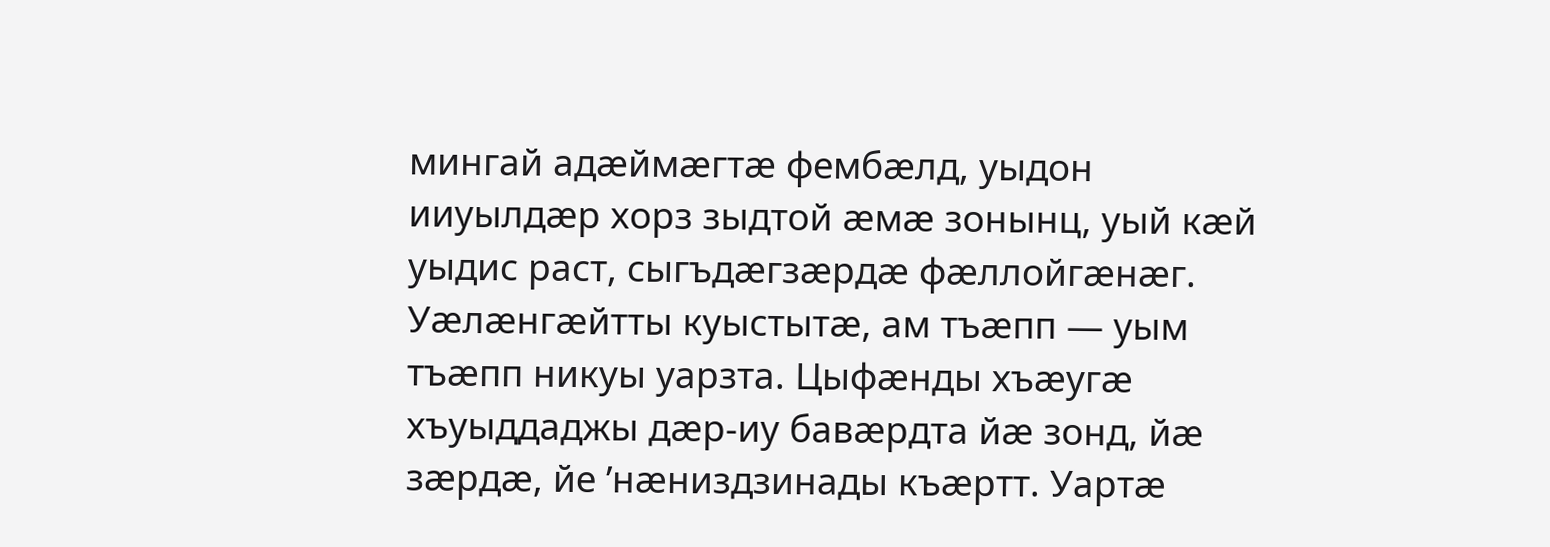мингай адæймæгтæ фембæлд, уыдон ииуылдæр хорз зыдтой æмæ зонынц, уый кæй уыдис раст, сыгъдæгзæрдæ фæллойгæнæг. Уæлæнгæйтты куыстытæ, ам тъæпп — уым тъæпп никуы уарзта. Цыфæнды хъæугæ хъуыддаджы дæр-иу бавæрдта йæ зонд, йæ зæрдæ, йе ’нæниздзинады къæртт. Уартæ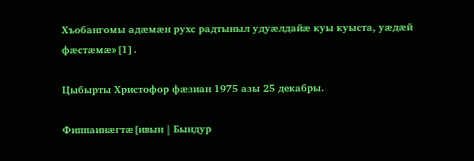Хъобангомы адæмæн рухс радтыныл удуæлдайæ куы куыста, уæдæй фæстæмæ»[1].

Цыбырты Христофор фæзиан 1975 азы 25 декабры.

Фиппаинæгтæ[ивын | Бындур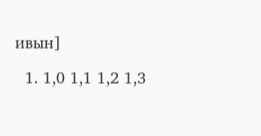ивын]

  1. 1,0 1,1 1,2 1,3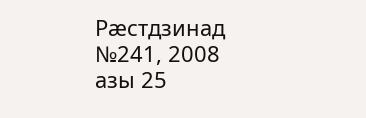Рæстдзинад №241, 2008 азы 25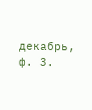декабрь, ф. 3.